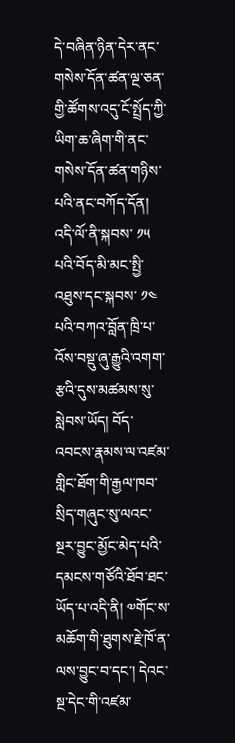དེ་བཞིན་ཉིན་དེར་ནང་གསེས་དོན་ཚན་ལྔ་ཅན་གྱི་ཚོགས་འདུ་ངོ་སྤྲོད་ཀྱི་ཡིག་ཆ་ཞིག་གི་ནང་གསེས་དོན་ཚན་གཉིས་པའི་ནང་བཀོད་དོན། འདི་ལོ་ནི་སྐབས་ ༡༥ པའི་བོད་མི་མང་སྤྱི་འཐུས་དང་སྐབས་ ༡༤ པའི་བཀའ་བློན་ཁྲི་པ་འོས་བསྡུ་ཞུ་རྒྱུའི་འགག་རྩའི་དུས་མཚམས་སུ་སླེབས་ཡོད། བོད་འབངས་རྣམས་ལ་འཛམ་གླིང་ཐོག་གི་རྒྱལ་ཁབ་སྲིད་གཞུང་སུ་ལའང་སྔར་བྱུང་མྱོང་མེད་པའི་དམངས་གཙོའི་ཐོབ་ཐང་ཡོད་པ་འདི་ནི། ༧གོང་ས་མཆོག་གི་ཐུགས་རྗེ་ཁོ་ན་ལས་བྱུང་བ་དང་། དེའང་སྔ་དེང་གི་འཛམ་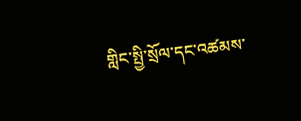གླིང་སྤྱི་སྲོལ་དང་འཚམས་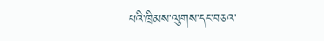པའི་ཁྲིམས་ལུགས་དང་བཅའ་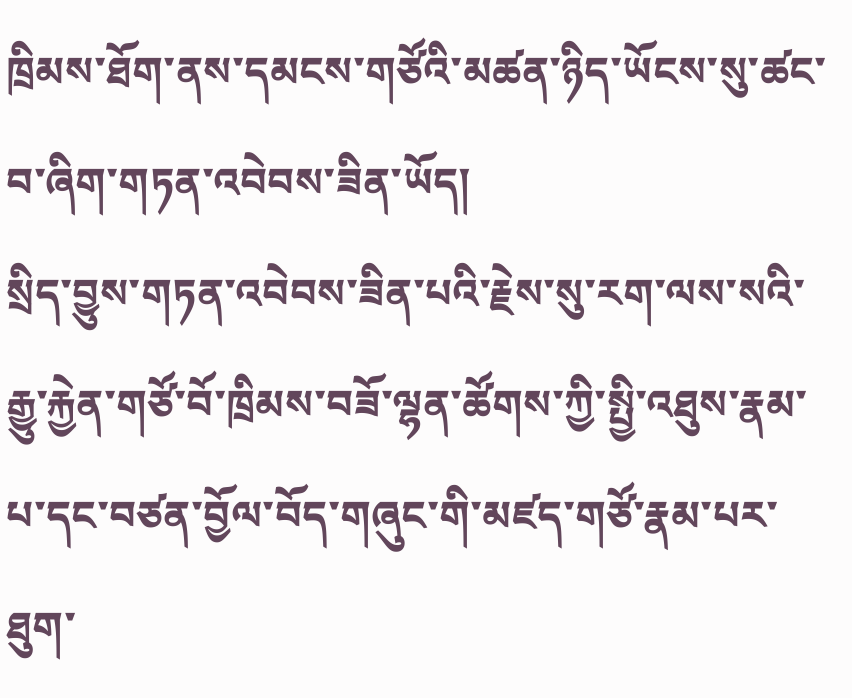ཁྲིམས་ཐོག་ནས་དམངས་གཙོའི་མཚན་ཉིད་ཡོངས་སུ་ཚང་བ་ཞིག་གཏན་འབེབས་ཟིན་ཡོད།
སྲིད་བྱུས་གཏན་འབེབས་ཟིན་པའི་རྗེས་སུ་རག་ལས་སའི་རྒྱུ་རྐྱེན་གཙོ་བོ་ཁྲིམས་བཟོ་ལྷན་ཚོགས་ཀྱི་སྤྱི་འཐུས་རྣམ་པ་དང་བཙན་བྱོལ་བོད་གཞུང་གི་མཛད་གཙོ་རྣམ་པར་ཐུག་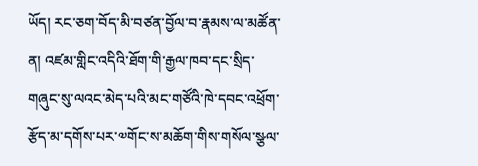ཡོད། རང་ཅག་བོད་མི་བཙན་བྱོལ་བ་རྣམས་ལ་མཚོན་ན། འཛམ་གླིང་འདིའི་ཐོག་གི་རྒྱལ་ཁབ་དང་སྲིད་གཞུང་སུ་ལའང་མེད་པའི་མང་གཙོའི་ཁེ་དབང་འཕྲོག་རྩོད་མ་དགོས་པར་༧གོང་ས་མཆོག་གིས་གསོལ་སྩལ་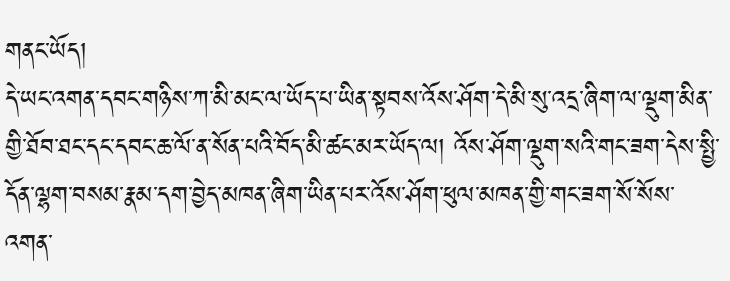གནང་ཡོད།
དེ་ཡང་འགན་དབང་གཉིས་ཀ་མི་མང་ལ་ཡོད་པ་ཡིན་སྟབས་འོས་ཤོག་དེ་མི་སུ་འདྲ་ཞིག་ལ་ལྡུག་མིན་གྱི་ཐོབ་ཐང་དང་དབང་ཆ་ལོ་ན་སོན་པའི་བོད་མི་ཚང་མར་ཡོད་ལ། འོས་ཤོག་ལྡུག་སའི་གང་ཟག་དེས་སྤྱི་དོན་ལྷག་བསམ་རྣམ་དག་བྱེད་མཁན་ཞིག་ཡིན་པར་འོས་ཤོག་ཕུལ་མཁན་གྱི་གང་ཟག་སོ་སོས་འགན་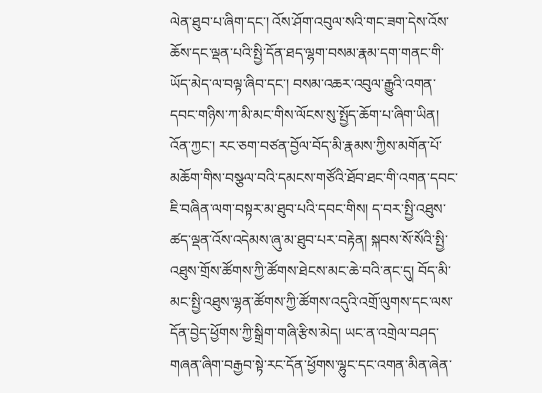ལེན་ཐུབ་པ་ཞིག་དང་། འོས་ཤོག་འབུལ་སའི་གང་ཟག་དེས་འོས་ཆོས་དང་ལྡན་པའི་སྤྱི་དོན་ཐད་ལྷག་བསམ་རྣམ་དག་གནང་གི་ཡོད་མེད་ལ་བལྟ་ཞིབ་དང་། བསམ་འཆར་འབུལ་རྒྱུའི་འགན་དབང་གཉིས་ཀ་མི་མང་གིས་ལོངས་སུ་སྤྱོད་ཆོག་པ་ཞིག་ཡིན།
འོན་ཀྱང་། རང་ཅག་བཙན་བྱོལ་བོད་མི་རྣམས་ཀྱིས་མགོན་པོ་མཆོག་གིས་བསྩལ་བའི་དམངས་གཙོའི་ཐོབ་ཐང་གི་འགན་དབང་ཇི་བཞིན་ལག་བསྟར་མ་ཐུབ་པའི་དབང་གིས། ད་བར་སྤྱི་འཐུས་ཚད་ལྡན་འོས་འདེམས་ཞུ་མ་ཐུབ་པར་བརྟེན། སྐབས་སོ་སོའི་སྤྱི་འཐུས་གྲོས་ཚོགས་ཀྱི་ཚོགས་ཐེངས་མང་ཆེ་བའི་ནང་དུ། བོད་མི་མང་སྤྱི་འཐུས་ལྷན་ཚོགས་ཀྱི་ཚོགས་འདུའི་འགྲོ་ལུགས་དང་ལས་དོན་བྱེད་ཕྱོགས་ཀྱི་སྒྲིག་གཞི་རྩིས་མེད། ཡང་ན་འགྲེལ་བཤད་གཞན་ཞིག་བརྒྱབ་སྟེ་རང་དོན་ཕྱོགས་ལྷུང་དང་འགན་མིན་ཞེན་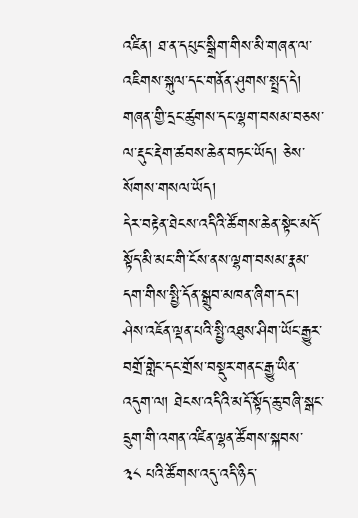འཛིན། ཐ་ན་དཔུང་སྒྲིག་གིས་མི་གཞན་ལ་འཇིགས་སྐུལ་དང་གནོན་ཤུགས་སྤྲད་དེ། གཞན་གྱི་དྲང་ཚུགས་དང་ལྷག་བསམ་བཅས་ལ་རྡུང་རྡེག་ཚབས་ཆེན་བཏང་ཡོད། ཅེས་སོགས་གསལ་ཡོད།
དེར་བརྟེན་ཐེངས་འདིའི་ཚོགས་ཆེན་སྟེང་མདོ་སྟོད་མི་མང་གི་ངོས་ནས་ལྷག་བསམ་རྣམ་དག་གིས་སྤྱི་དོན་སྒྲུབ་མཁན་ཞིག་དང་། ཤེས་འཇོན་ལྡན་པའི་སྤྱི་འཐུས་ཤིག་ཡོང་རྒྱུར་བགྲོ་གླེང་དང་གྲོས་བསྡུར་གནང་རྒྱུ་ཡིན་འདུག་ལ། ཐེངས་འདིའི་མདོ་སྟོད་ཆུ་བཞི་སྒང་དྲུག་གི་འགན་འཛིན་ལྷན་ཚོགས་སྐབས་ ༣༨ པའི་ཚོགས་འདུ་འདི་ཉིད་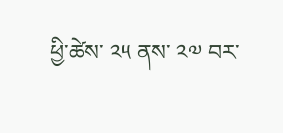ཕྱི་ཚེས་ ༢༥ ནས་ ༢༧ བར་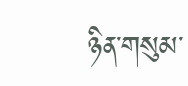ཉིན་གསུམ་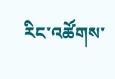རིང་འཚོགས་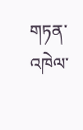གཏན་འཁེལ་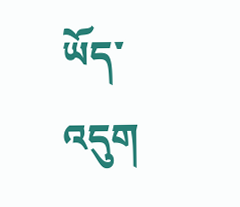ཡོད་འདུག